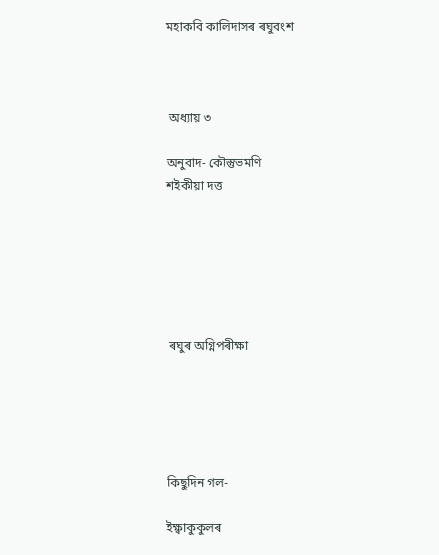মহাকবি কালিদাসৰ ৰঘুবংশ



 অধ্যায় ৩

অনুবাদ- কৌস্তুভমণি
শইকীয়া দত্ত






 ৰঘুৰ অগ্নিপৰীক্ষা





কিছুদিন গল-

ইক্ষ্বাকুকুলৰ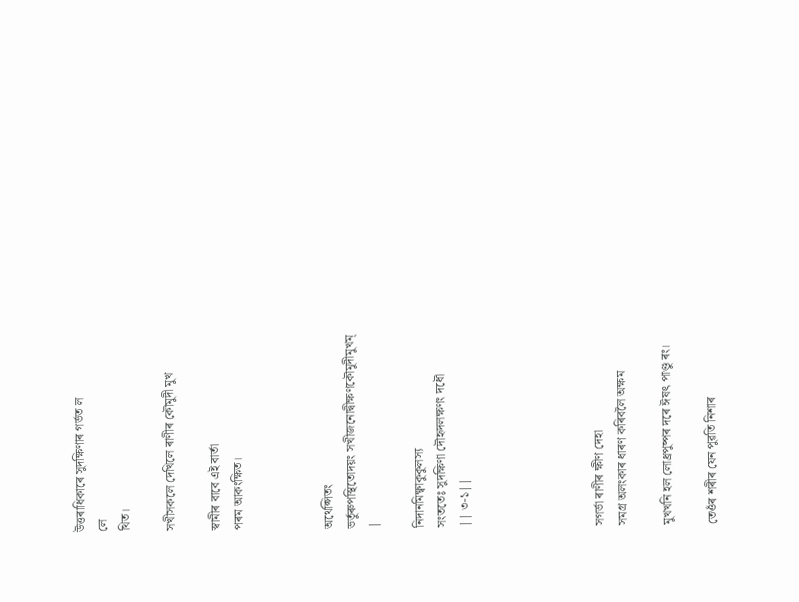উত্তৰাধিকাৰে সুদক্ষিণাৰ গৰ্ভত ল
লে
থিত।

সখীসকলে দেখিলে ৰাণীৰ কৌমুদী মুখ

স্বামীৰ বাবে এই বাৰ্তা
পৰম আকংক্ষিত।



অথেপ্সিতং
ভর্তুৰুপস্থিতোদয়ং সখীজনোদ্বীক্ষণকৌমুদীমুখম্
|

নিদানমিক্ষ্বাকুকুলস্য
সংততেঃ সুদক্ষিণা দৌহৃদলক্ষণং দধৌ
|| ৩-১||





সগৰ্ভা ৰাণীৰ ক্ষীণ দেহা
সমগ্ৰ অলংকাৰ ধাৰণ কৰিবলৈ অক্ষম

মুখখনি হল লোধ্ৰপুষ্পৰ দৰে ঈষৎ পাণ্ডু ৰং।

তেওঁৰ শৰীৰ যেন পুৱতি নিশাৰ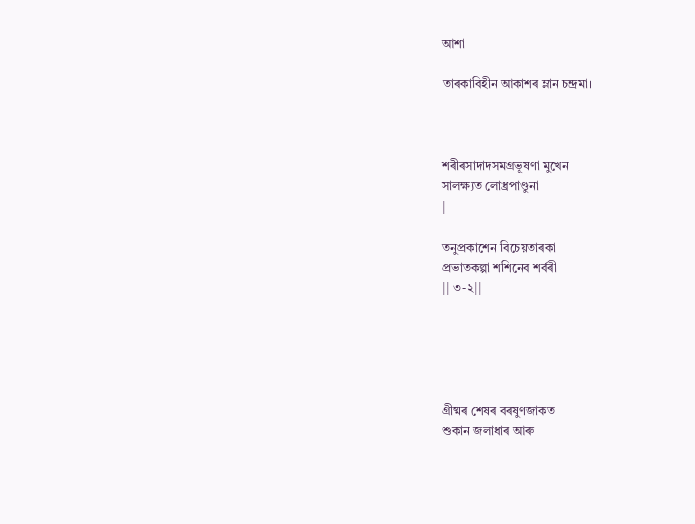আশা

তাৰকাবিহীন আকাশৰ ম্লান চন্দ্ৰমা।



শৰীৰসাদাদসমগ্রভূষণা মুখেন
সালক্ষ্যত লোধ্রপাণ্ডুনা
|

তনুপ্রকাশেন বিচেয়তাৰকা
প্রভাতকল্পা শশিনেব শর্বৰী
|| ৩-২||





গ্ৰীষ্মৰ শেষৰ বৰষুণজাকত
শুকান জলাধাৰ আৰু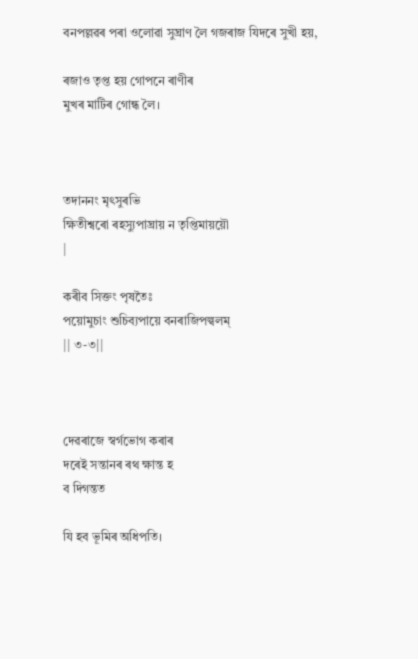বনপল্লৱৰ পৰা ওলোৱা সুঘ্ৰাণ লৈ গজৰাজ যিদৰে সুখী হয়,

ৰজাও তৃপ্ত হয় গোপনে ৰাণীৰ
মুখৰ মাটিৰ গোন্ধ লৈ।



তদাননং মৃৎসুৰভি
ক্ষিতীশ্বৰো ৰহস্যুপাঘ্রায় ন তৃপ্তিমায়য়ৌ
|

কৰীব সিক্তং পৃষতৈঃ
পয়োমুচাং শুচিব্যপায়ে বনৰাজিপল্বলম্
|| ৩-৩||



দেৱৰাজে স্বৰ্গভোগ কৰাৰ
দৰেই সন্তানৰ ৰথ ক্ষান্ত হ
ব দিগন্তত

যি হব ভূমিৰ অধিপতি।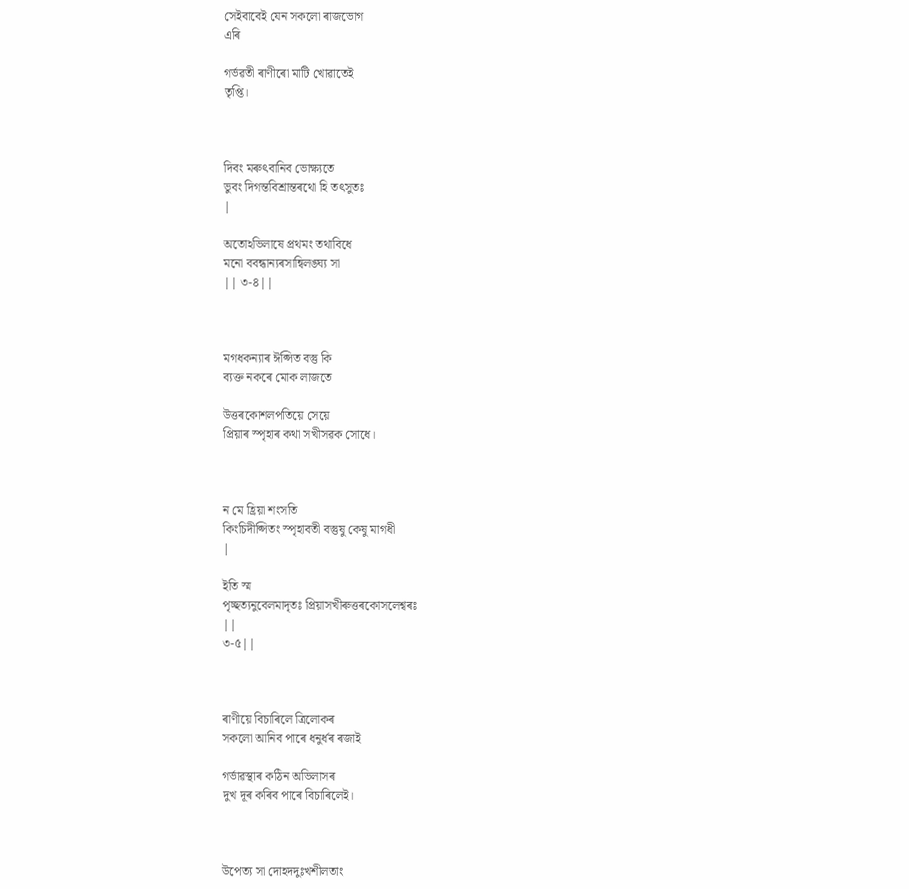সেইবাবেই যেন সকলো ৰাজভোগ
এৰি

গৰ্ভৱতী ৰাণীৰো মাটি খোৱাতেই
তৃপ্তি।



দিবং মৰুৎবানিব ভোক্ষ্যতে
ভুবং দিগন্তবিশ্রান্তৰথো হি তৎসুতঃ
|

অতোঽভিলাষে প্রথমং তথাবিধে
মনো ববন্ধান্যৰসান্বিলঙ্ঘ্য সা
|| ৩-৪||



মগধকন্যাৰ ঈপ্সিত বস্তু কি
ব্যক্ত নকৰে মোক লাজতে

উত্তৰকোশলপতিয়ে সেয়ে
প্ৰিয়াৰ স্পৃহাৰ কথা সখীসৱক সোধে।



ন মে হ্রিয়া শংসতি
কিংচিদীপ্সিতং স্পৃহাবতী বস্তুষু কেষু মাগধী
|

ইতি স্ম
পৃচ্ছত্যনুবেলমাদৃতঃ প্রিয়াসখীৰুত্তৰকোসলেশ্বৰঃ
||
৩-৫||



ৰাণীয়ে বিচাৰিলে ত্ৰিলোকৰ
সকলো আনিব পাৰে ধনুৰ্ধৰ ৰজাই

গৰ্ভাৱস্থাৰ কঠিন অভিলাসৰ
দুখ দূৰ কৰিব পাৰে বিচাৰিলেই।



উপেত্য সা দোহদদুঃখশীলতাং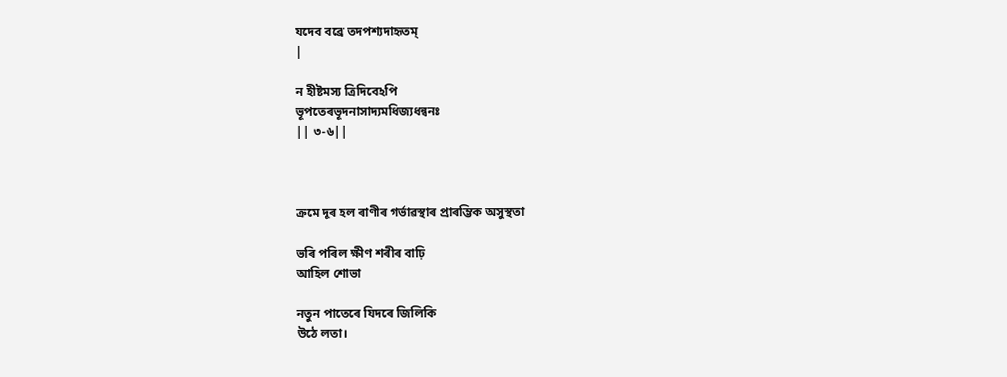যদেব বব্রে তদপশ্যদাহৃতম্
|

ন হীষ্টমস্য ত্রিদিবেঽপি
ভূপতেৰভূদনাসাদ্যমধিজ্যধন্বনঃ
|| ৩-৬||



ক্ৰমে দূৰ হল ৰাণীৰ গৰ্ভাৱস্থাৰ প্ৰাৰম্ভিক অসুস্থতা

ভৰি পৰিল ক্ষীণ শৰীৰ বাঢ়ি
আহিল শোভা

নতুন পাতেৰে যিদৰে জিলিকি
উঠে লতা।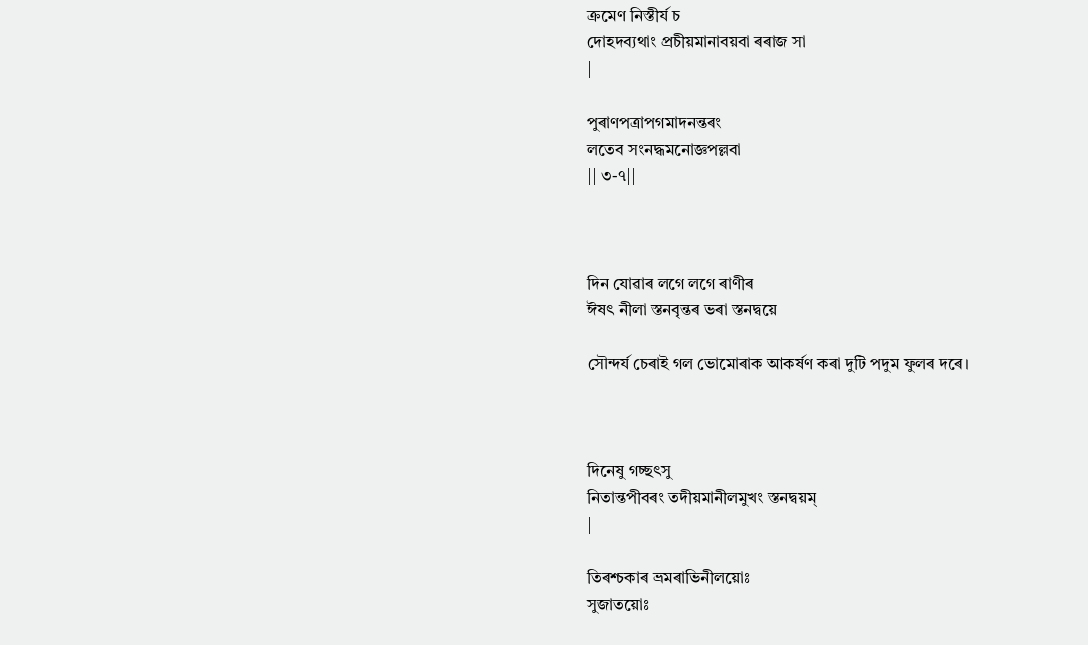ক্রমেণ নিস্তীর্য চ
দোহদব্যথাং প্রচীয়মানাবয়বা ৰৰাজ সা
|

পুৰাণপত্রাপগমাদনন্তৰং
লতেব সংনদ্ধমনোজ্ঞপল্লবা
|| ৩-৭||



দিন যোৱাৰ লগে লগে ৰাণীৰ
ঈষৎ নীলা স্তনবৃন্তৰ ভৰা স্তনদ্বয়ে

সৌন্দৰ্য চেৰাই গল ভোমোৰাক আকৰ্ষণ কৰা দুটি পদুম ফুলৰ দৰে।



দিনেষু গচ্ছৎসু
নিতান্তপীবৰং তদীয়মানীলমুখং স্তনদ্বয়ম্
|

তিৰশ্চকাৰ ভ্রমৰাভিনীলয়োঃ
সুজাতয়োঃ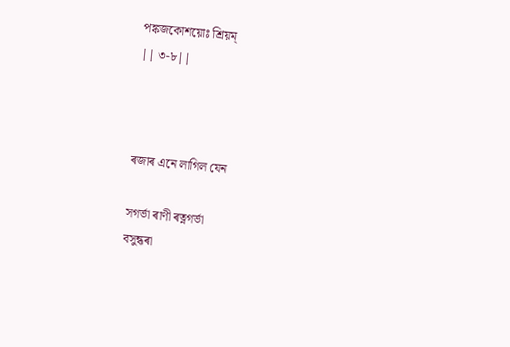পঙ্কজকোশয়োঃ শ্রিয়ম্
|| ৩-৮||



ৰজাৰ এনে লাগিল যেন

সগৰ্ভা ৰাণী ৰত্নগৰ্ভা
বসুন্ধৰা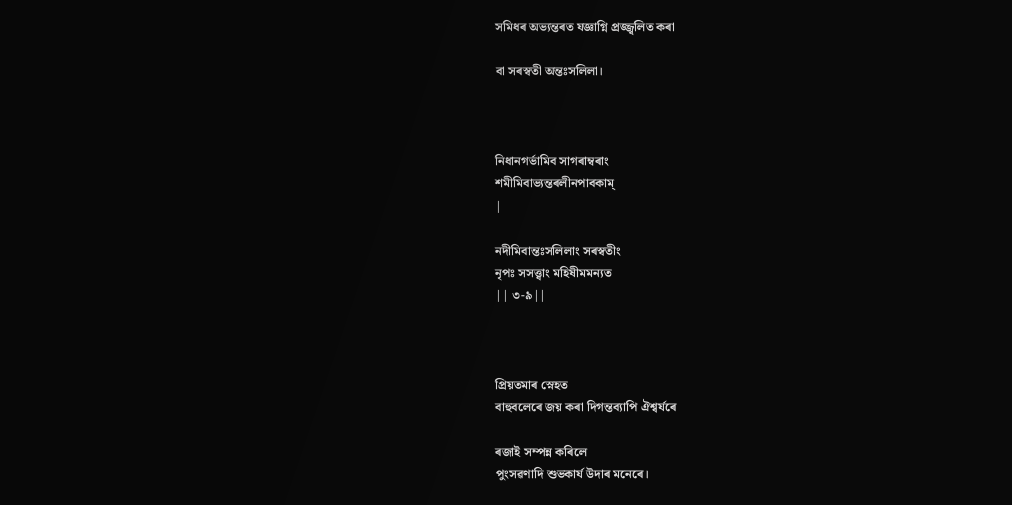সমিধৰ অভ্যন্তৰত যজ্ঞাগ্নি প্ৰজ্জ্বলিত কৰা

বা সৰস্বতী অন্তঃসলিলা।



নিধানগর্ভামিব সাগৰাম্বৰাং
শমীমিবাভ্যন্তৰলীনপাবকাম্
|

নদীমিবান্তঃসলিলাং সৰস্বতীং
নৃপঃ সসত্ত্বাং মহিষীমমন্যত
|| ৩-৯||



প্ৰিয়তমাৰ স্নেহত
বাহুবলেৰে জয় কৰা দিগন্তব্যাপি ঐশ্বৰ্যৰে

ৰজাই সম্পন্ন কৰিলে
পুংসৱণাদি শুভকাৰ্য উদাৰ মনেৰে।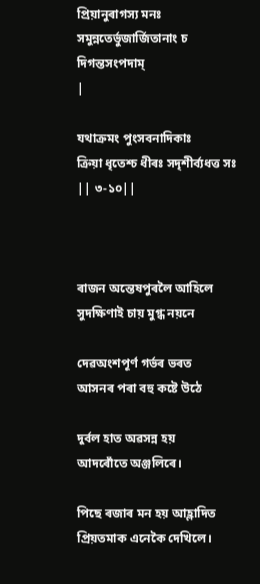প্রিয়ানুৰাগস্য মনঃ
সমুন্নতের্ভুজার্জিতানাং চ দিগন্তসংপদাম্
|

যথাক্রমং পুংসবনাদিকাঃ
ক্রিয়া ধৃতেশ্চ ধীৰঃ সদৃশীর্ব্যধত্ত সঃ
|| ৩-১০||



ৰাজন অন্তেষপুৰলৈ আহিলে
সুদক্ষিণাই চায় মুগ্ধ নয়নে

দেৱঅংশপূৰ্ণ গৰ্ভৰ ভৰত
আসনৰ পৰা বহু কষ্টে উঠে

দুৰ্বল হাত অৱসন্ন হয়
আদৰোঁতে অঞ্জলিৰে।

পিছে ৰজাৰ মন হয় আহ্লাদিত
প্ৰিয়তমাক এনেকৈ দেখিলে।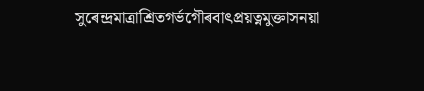সুৰেন্দ্রমাত্রাশ্রিতগর্ভগৌৰবাৎপ্রয়ত্নমুক্তাসনয়া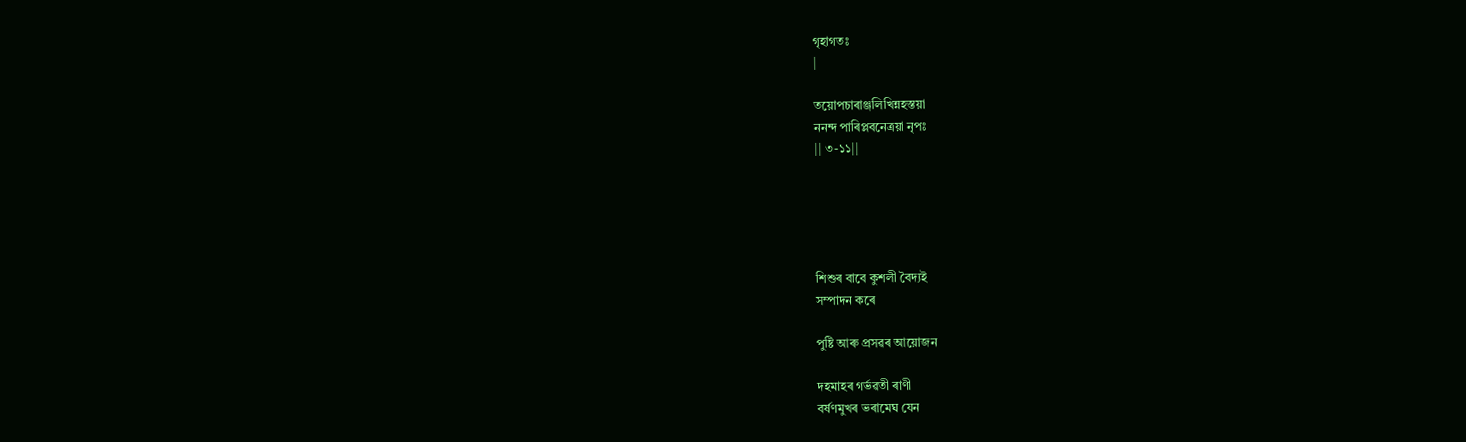গৃহাগতঃ
|

তয়োপচাৰাঞ্জলিখিন্নহস্তয়া
ননন্দ পাৰিপ্লবনেত্রয়া নৃপঃ
|| ৩-১১||





শিশুৰ বাবে কুশলী বৈদ্যই
সম্পাদন কৰে

পুষ্টি আৰু প্ৰসৱৰ আয়োজন

দহমাহৰ গৰ্ভৱতী ৰাণী
বৰ্ষণমুখৰ ভৰামেঘ যেন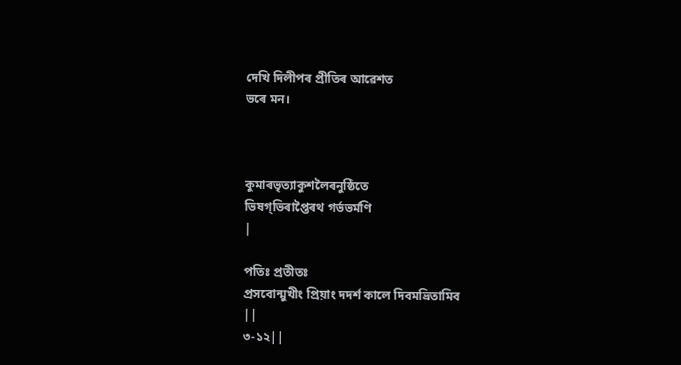দেখি দিলীপৰ প্ৰীতিৰ আৱেশত
ভৰে মন।



কুমাৰভৃত্যাকুশলৈৰনুষ্ঠিতে
ভিষগ্ভিৰাপ্তৈৰথ গর্ভভর্মণি
|

পতিঃ প্রতীতঃ
প্রসবোন্মুখীং প্রিয়াং দদর্শ কালে দিবমভ্রিতামিব
||
৩-১২||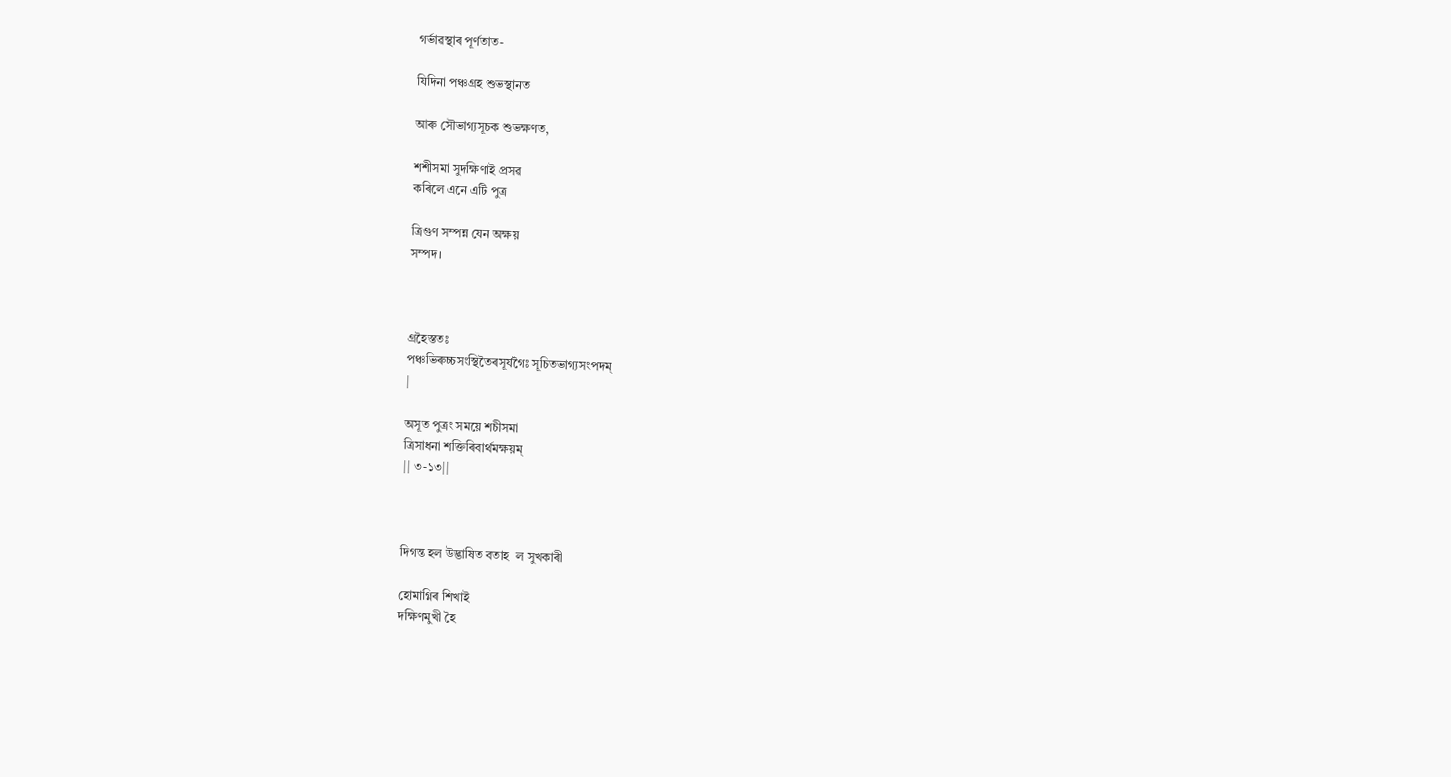গৰ্ভাৱস্থাৰ পূৰ্ণতাত-

যিদিনা পঞ্চগ্ৰহ শুভস্থানত

আৰু সৌভাগ্যসূচক শুভক্ষণত,

শশীসমা সুদক্ষিণাই প্ৰসৱ
কৰিলে এনে এটি পুত্ৰ

ত্ৰিগুণ সম্পন্ন যেন অক্ষয়
সম্পদ।



গ্রহৈস্ততঃ
পঞ্চভিৰুচ্চসংস্থিতৈৰসূর্যগৈঃ সূচিতভাগ্যসংপদম্
|

অসূত পুত্রং সময়ে শচীসমা
ত্রিসাধনা শক্তিৰিবার্থমক্ষয়ম্
|| ৩-১৩||



দিগন্ত হল উদ্ভাষিত বতাহ  ল সুখকাৰী

হোমাগ্নিৰ শিখাই
দক্ষিণমুখী হৈ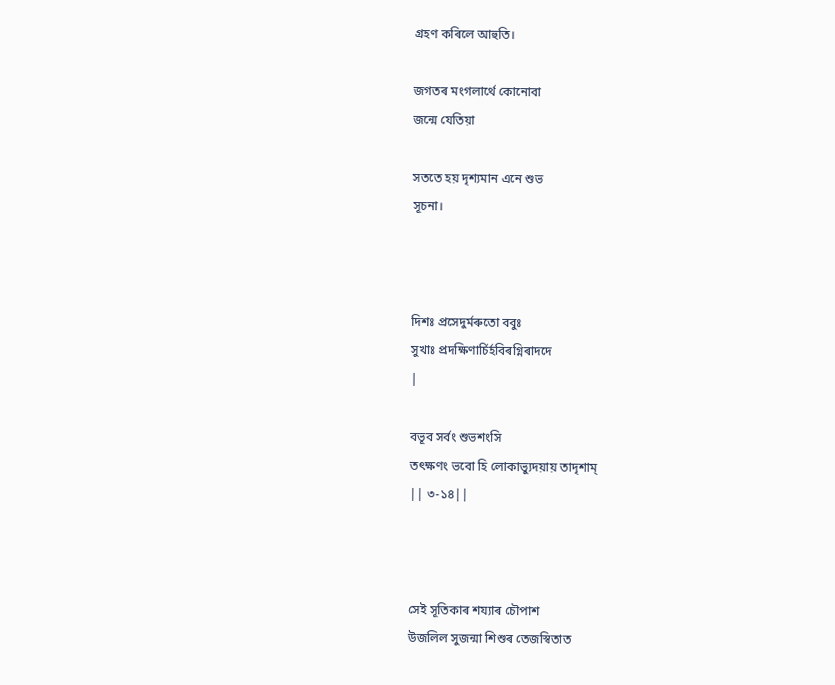গ্ৰহণ কৰিলে আহুতি।

জগতৰ মংগলাৰ্থে কোনোবা
জন্মে যেতিয়া

সততে হয় দৃশ্যমান এনে শুভ
সূচনা।



দিশঃ প্রসেদুর্মৰুতো ববুঃ
সুখাঃ প্রদক্ষিণার্চির্হবিৰগ্নিৰাদদে
|

বভূব সর্বং শুভশংসি
তৎক্ষণং ভবো হি লোকাভ্যুদয়ায় তাদৃশাম্
|| ৩-১৪||



সেই সূতিকাৰ শয্যাৰ চৌপাশ
উজলিল সুজন্মা শিশুৰ তেজস্বিতাত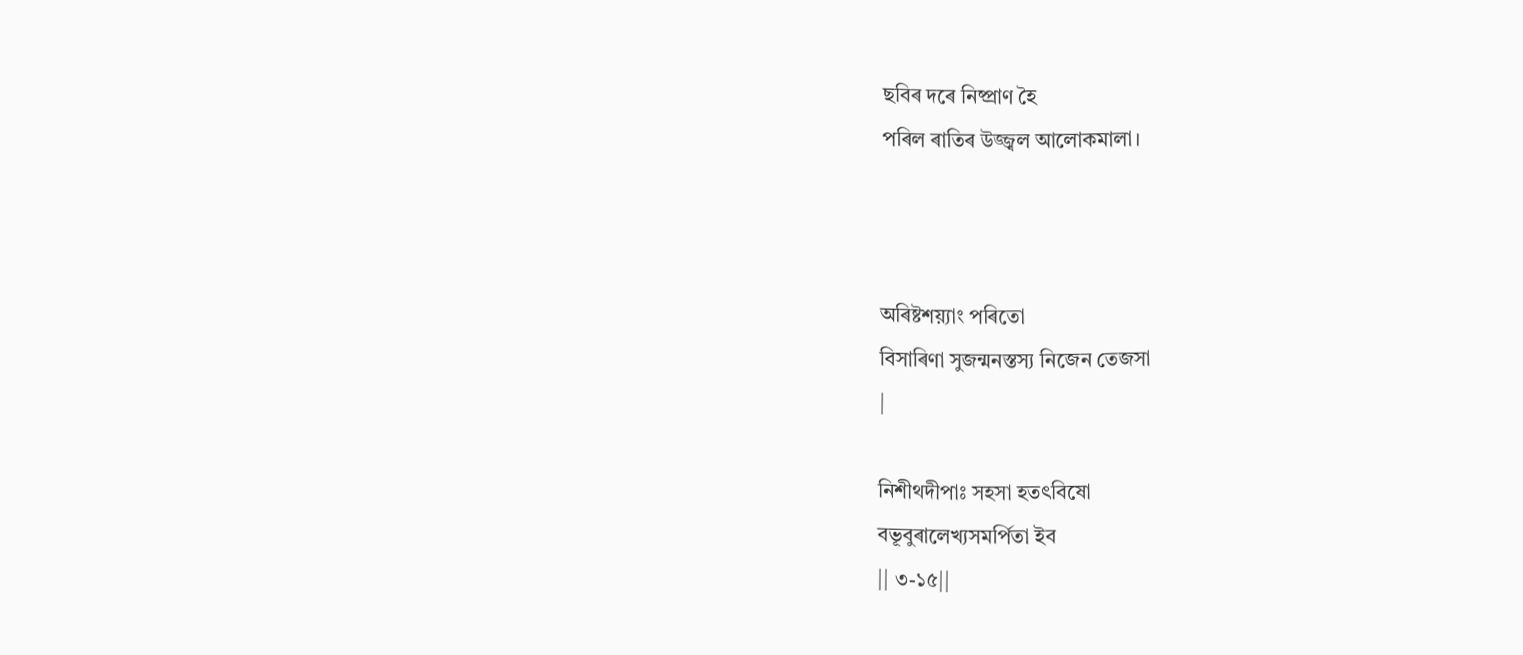ছবিৰ দৰে নিষ্প্ৰাণ হৈ
পৰিল ৰাতিৰ উজ্জ্বল আলোকমালা।



অৰিষ্টশয়্যাং পৰিতো
বিসাৰিণা সুজন্মনস্তস্য নিজেন তেজসা
|

নিশীথদীপাঃ সহসা হতৎবিষো
বভূবুৰালেখ্যসমর্পিতা ইব
|| ৩-১৫||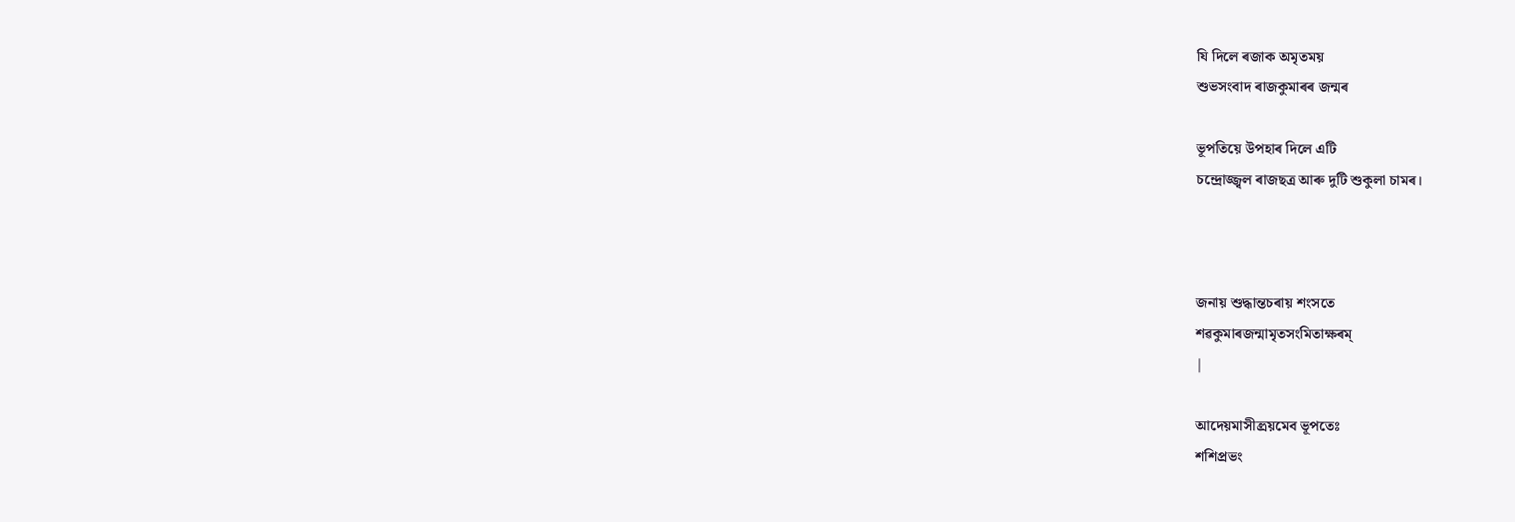যি দিলে ৰজাক অমৃতময়
শুভসংবাদ ৰাজকুমাৰৰ জন্মৰ

ভূপতিয়ে উপহাৰ দিলে এটি
চন্দ্ৰোজ্জ্বল ৰাজছত্ৰ আৰু দুটি শুকুলা চামৰ।



জনায় শুদ্ধান্তচৰায় শংসতে
শৱকুমাৰজন্মামৃতসংমিতাক্ষৰম্
|

আদেয়মাসীত্ত্রয়মেব ভূপতেঃ
শশিপ্রভং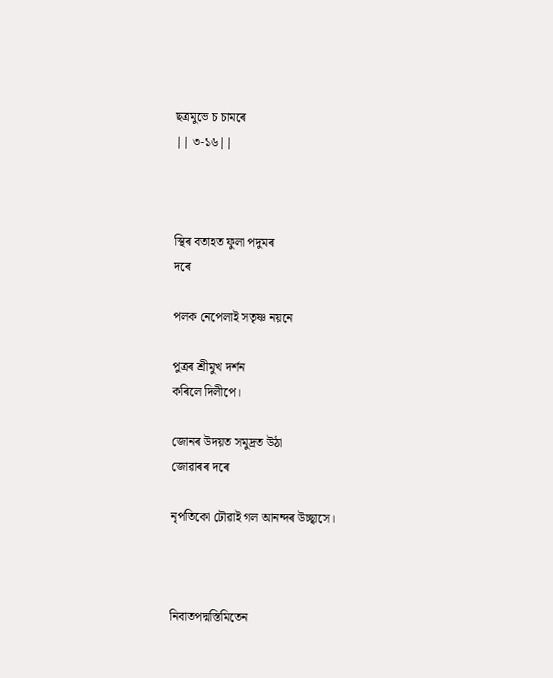ছত্রমুভে চ চামৰে
|| ৩-১৬||



স্থিৰ বতাহত ফুলা পদুমৰ
দৰে

পলক নেপেলাই সতৃষ্ণ নয়নে

পুত্ৰৰ শ্ৰীমুখ দৰ্শন
কৰিলে দিলীপে।

জোনৰ উদয়ত সমুদ্ৰত উঠা
জোৱাৰৰ দৰে

নৃপতিকো ঢৌৱাই গল আনন্দৰ উচ্ছ্বাসে।



নিবাতপদ্মস্তিমিতেন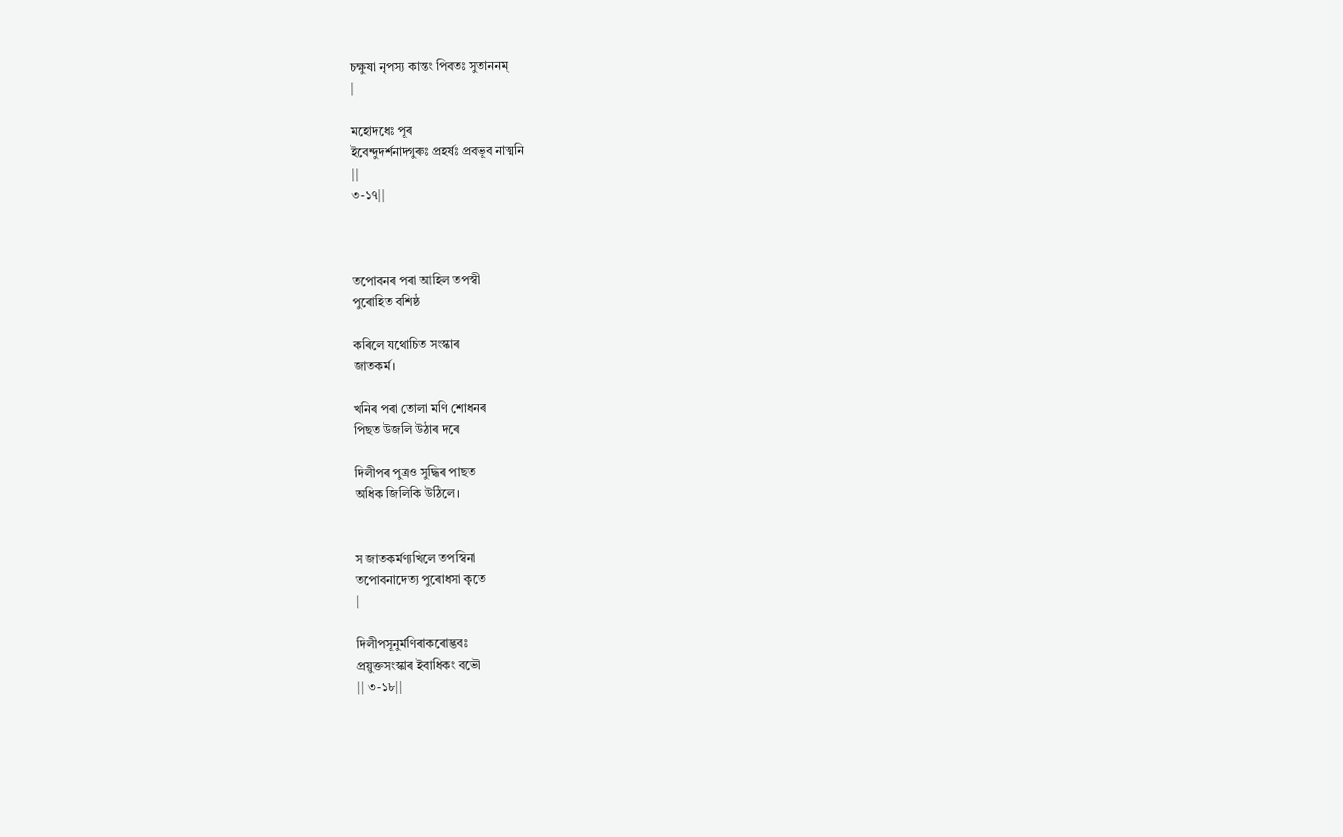চক্ষুষা নৃপস্য কান্তং পিবতঃ সুতাননম্
|

মহোদধেঃ পূৰ
ইবেন্দুদর্শনাদ্গুৰুঃ প্রহর্ষঃ প্রবভূব নাত্মনি
||
৩-১৭||



তপোবনৰ পৰা আহিল তপস্বী
পুৰোহিত বশিষ্ঠ

কৰিলে যথোচিত সংস্কাৰ
জাতকৰ্ম।

খনিৰ পৰা তোলা মণি শোধনৰ
পিছত উজলি উঠাৰ দৰে

দিলীপৰ পুত্ৰও সুদ্ধিৰ পাছত
অধিক জিলিকি উঠিলে।


স জাতকর্মণ্যখিলে তপস্বিনা
তপোবনাদেত্য পুৰোধসা কৃতে
|

দিলীপসূনুর্মণিৰাকৰোদ্ভবঃ
প্রয়ুক্তসংস্কাৰ ইবাধিকং বভৌ
|| ৩-১৮||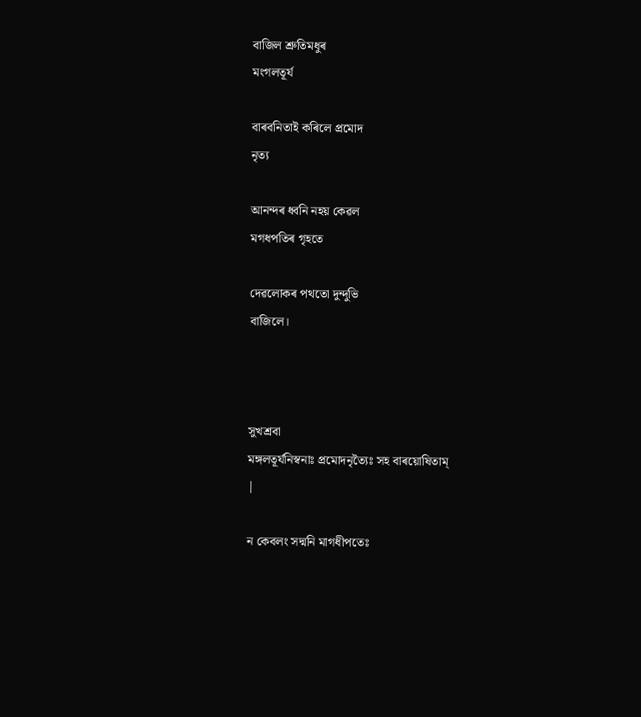বাজিল শ্ৰুতিমধুৰ
মংগলতূৰ্য

বাৰবনিতাই কৰিলে প্ৰমোদ
নৃত্য

আনন্দৰ ধ্বনি নহয় কেৱল
মগধপতিৰ গৃহতে

দেৱলোকৰ পথতো দুন্দুভি
বাজিলে।



সুখশ্রবা
মঙ্গলতূর্যনিস্বনাঃ প্রমোদনৃত্যৈঃ সহ বাৰয়োষিতাম্
|

ন কেবলং সদ্মনি মাগধীপতেঃ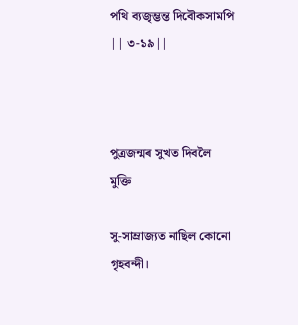পথি ব্যজৃম্ভন্ত দিবৌকসামপি
|| ৩-১৯||



পুত্ৰজন্মৰ সুখত দিবলৈ
মুক্তি

সু-সাম্ৰাজ্যত নাছিল কোনো
গৃহবন্দী।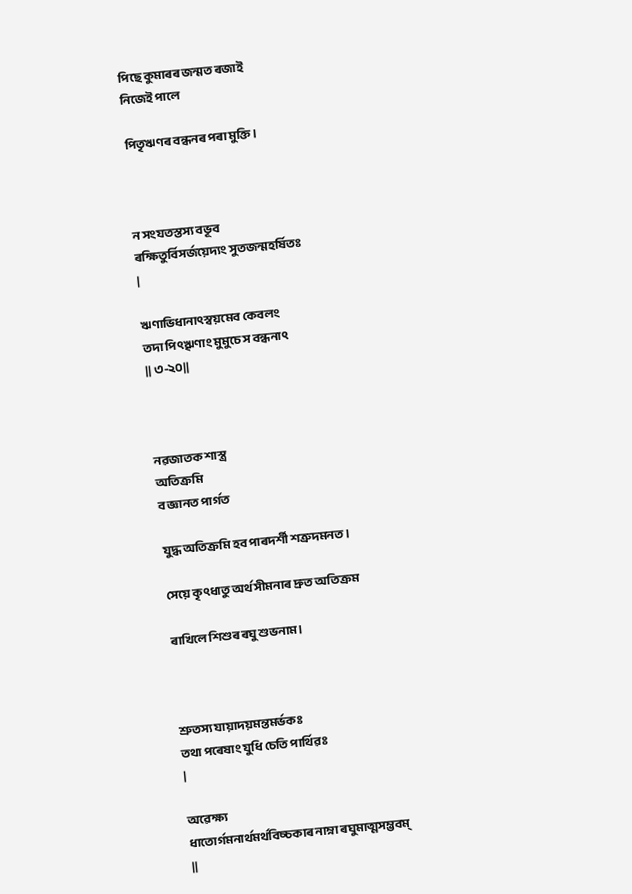পিছে কুমাৰৰ জন্মত ৰজাই
নিজেই পালে

পিতৃঋণৰ বন্ধনৰ পৰা মুক্তি।



ন সংযতস্তস্য বভূব
ৰক্ষিতুর্বিসর্জয়েদ্যং সুতজন্মহর্ষিতঃ
|

ঋণাভিধানাৎস্বয়মেব কেবলং
তদা পিৎৠণাং মুমুচে স বন্ধনাৎ
|| ৩-২০||



নৱজাতক শাস্ত্ৰ
অতিক্ৰমি
ব জ্ঞানত পাৰ্গত

যুদ্ধ অতিক্ৰমি হব পাৰদৰ্শী শত্ৰুদমনত।

সেয়ে কৃৎধাতু অৰ্থ সীমনাৰ দ্ৰুত অতিক্ৰম

ৰাখিলে শিশুৰ ৰঘু শুভনাম।



শ্রুতস্য যায়াদয়মন্তমর্ভকঃ
তথা পৰেষাং যুধি চেতি পার্থিৱঃ
|

অৱেক্ষ্য
ধাতোর্গমনার্থমর্থবিচ্চকাৰ নাম্না ৰঘুমাত্মসম্ভবম্
||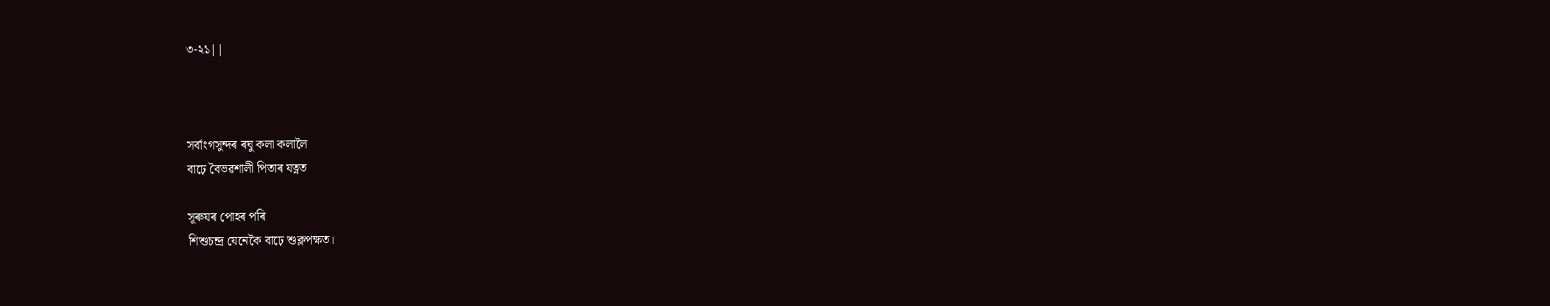৩-২১||



সৰ্বাংগসুন্দৰ ৰঘু কলা কলালৈ
বাঢ়ে বৈভৱশালী পিতাৰ যত্নত

সূৰুযৰ পোহৰ পৰি
শিশুচন্দ্ৰ যেনেকৈ বাঢ়ে শুক্লপক্ষত।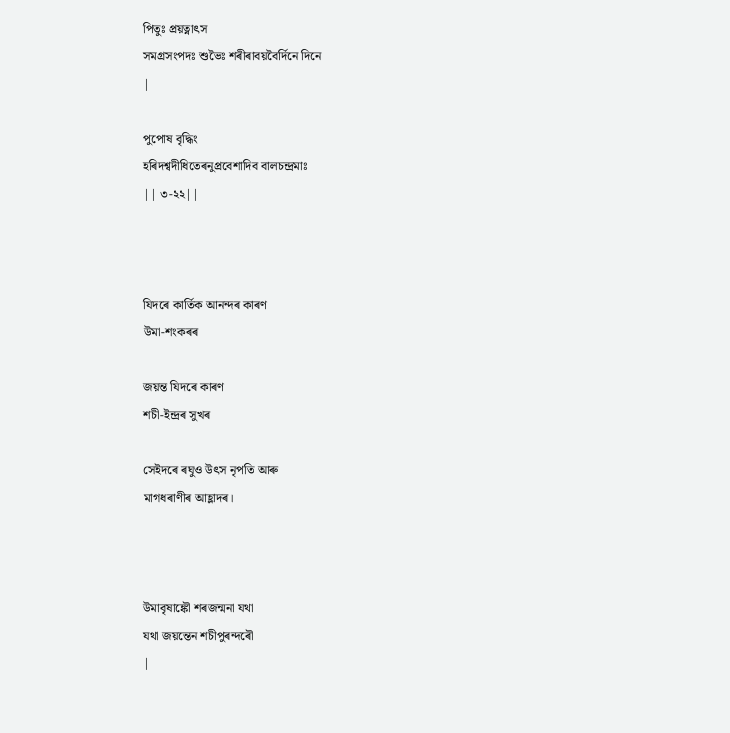পিতুঃ প্রয়ত্নাৎস
সমগ্রসংপদঃ শুভৈঃ শৰীৰাবয়বৈর্দিনে দিনে
|

পুপোষ বৃদ্ধিং
হৰিদশ্বদীধিতেৰনুপ্রবেশাদিব বালচন্দ্রমাঃ
|| ৩-২২||



যিদৰে কাৰ্তিক আনন্দৰ কাৰণ
উমা-শংকৰৰ

জয়ন্ত যিদৰে কাৰণ
শচী-ইন্দ্ৰৰ সুখৰ

সেইদৰে ৰঘুও উৎস নৃপতি আৰু
মাগধৰাণীৰ আহ্লাদৰ।



উমাবৃষাঙ্কৌ শৰজন্মনা যথা
যথা জয়ন্তেন শচীপুৰন্দৰৌ
|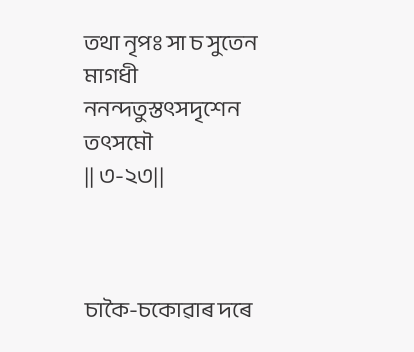তথা নৃপঃ সা চ সুতেন মাগধী
ননন্দতুস্তৎসদৃশেন তৎসমৌ
|| ৩-২৩||



চাকৈ-চকোৱাৰ দৰে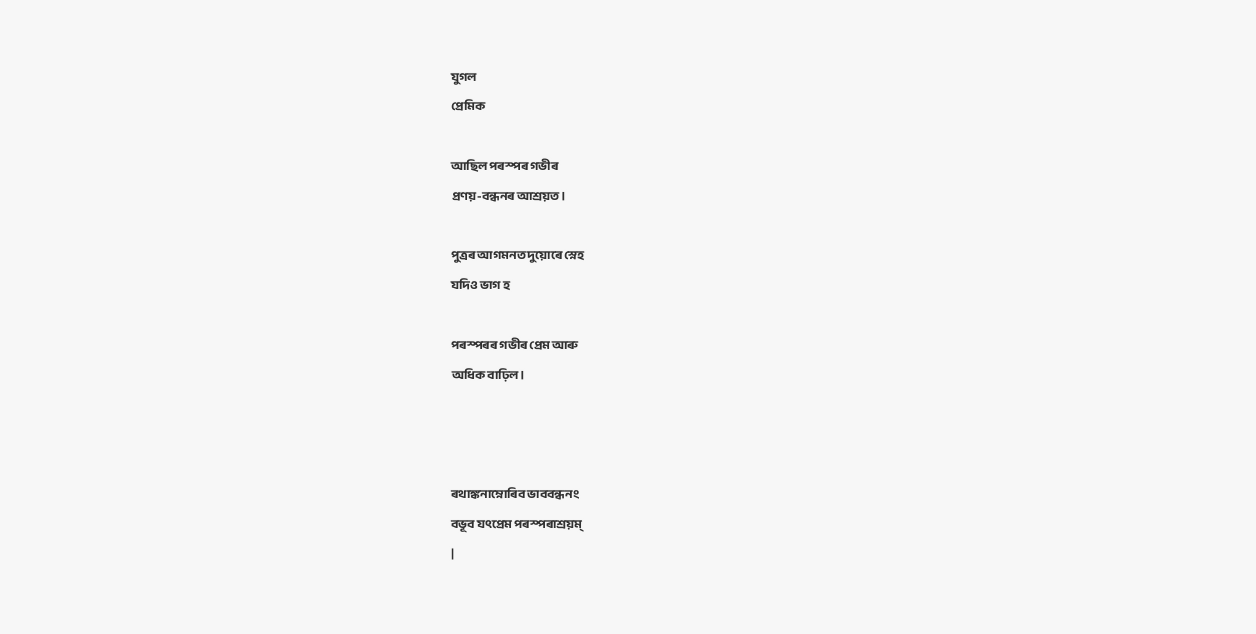যুগল
প্ৰেমিক

আছিল পৰস্পৰ গভীৰ
প্ৰণয়-বন্ধনৰ আশ্ৰয়ত।

পুত্ৰৰ আগমনত দুয়োৰে স্নেহ
যদিও ভাগ হ

পৰস্পৰৰ গভীৰ প্ৰেম আৰু
অধিক বাঢ়িল।



ৰথাঙ্কনাম্নোৰিব ভাববন্ধনং
বভূব যৎপ্রেম পৰস্পৰাশ্রয়ম্
|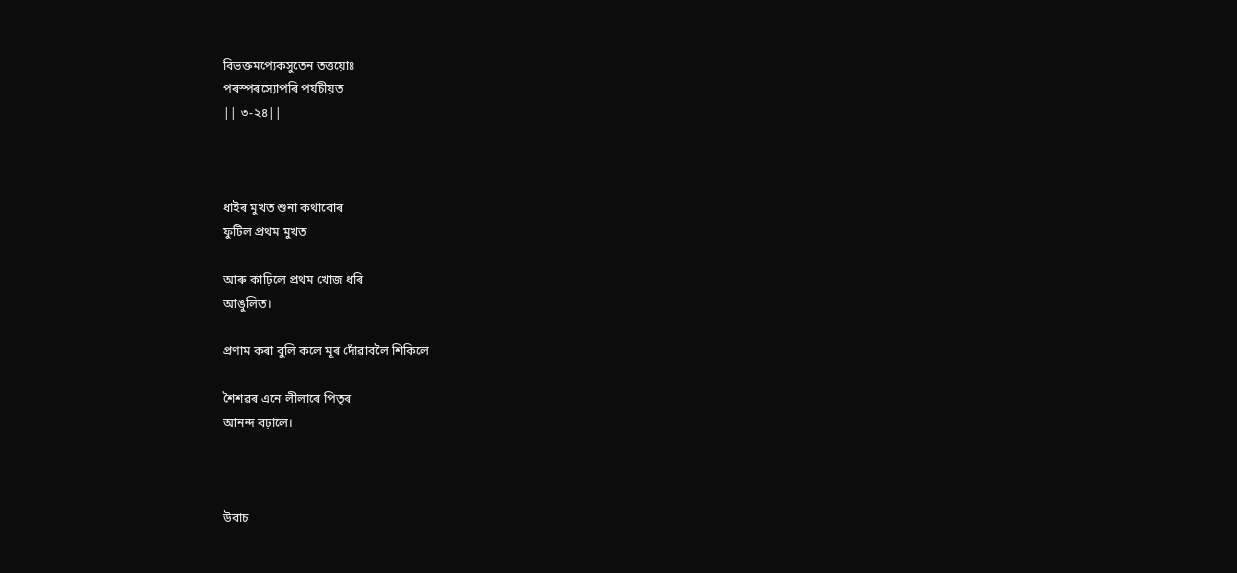বিভক্তমপ্যেকসুতেন তত্তয়োঃ
পৰস্পৰস্যোপৰি পর্যচীয়ত
|| ৩-২৪||



ধাইৰ মুখত শুনা কথাবোৰ
ফুটিল প্ৰথম মুখত

আৰু কাঢ়িলে প্ৰথম খোজ ধৰি
আঙুলিত।

প্ৰণাম কৰা বুলি কলে মূৰ দোঁৱাবলৈ শিকিলে

শৈশৱৰ এনে লীলাৰে পিতৃৰ
আনন্দ বঢ়ালে।



উবাচ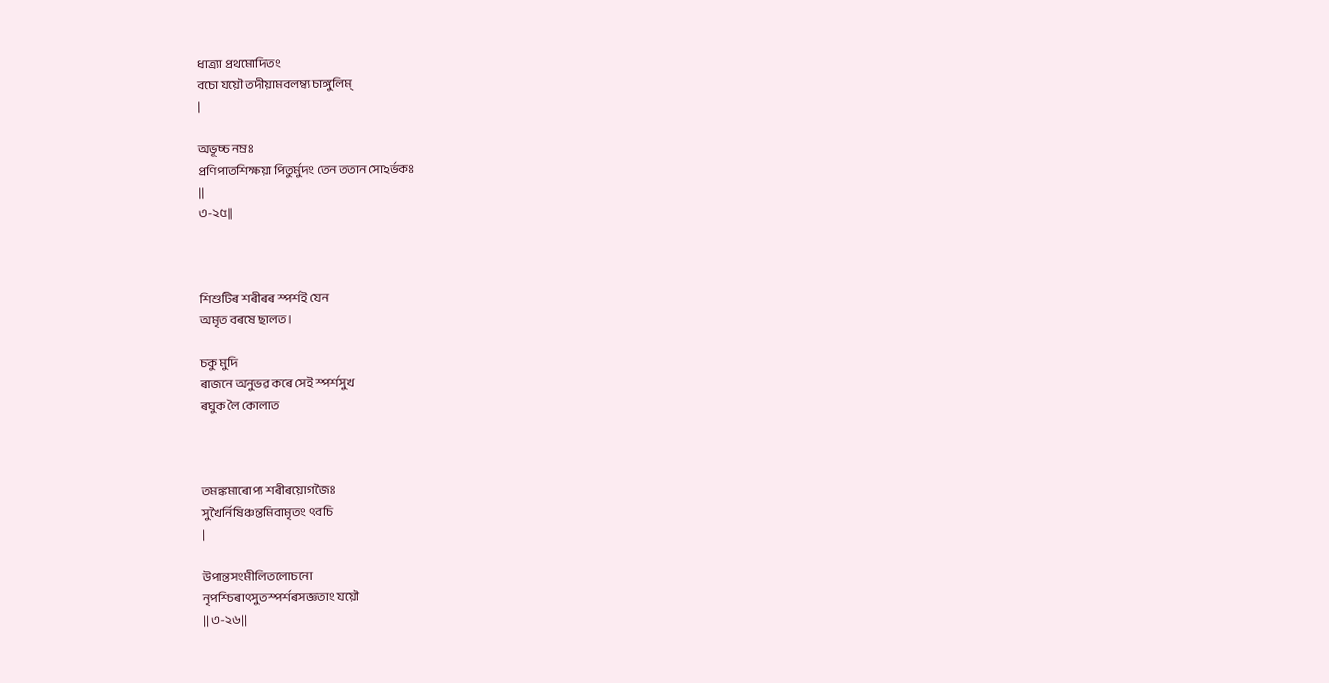ধাত্র্যা প্রথমোদিতং
বচো যয়ৌ তদীয়ামবলম্ব্য চাঙ্গুলিম্
|

অভূচ্চ নম্রঃ
প্রণিপাতশিক্ষয়া পিতুর্মুদং তেন ততান সোঽর্ভকঃ
||
৩-২৫||



শিশুটিৰ শৰীৰৰ স্পৰ্শই যেন
অমৃত বৰষে ছালত।

চকু মুদি
ৰাজনে অনুভৱ কৰে সেই স্পৰ্শসুখ
ৰঘুক লৈ কোলাত



তমঙ্কমাৰোপ্য শৰীৰয়োগজৈঃ
সুখৈর্নিষিঞ্চন্তমিবামৃতং ৎবচি
|

উপান্তসংমীলিতলোচনো
নৃপশ্চিৰাৎসুতস্পর্শৰসজ্ঞতাং যয়ৌ
|| ৩-২৬||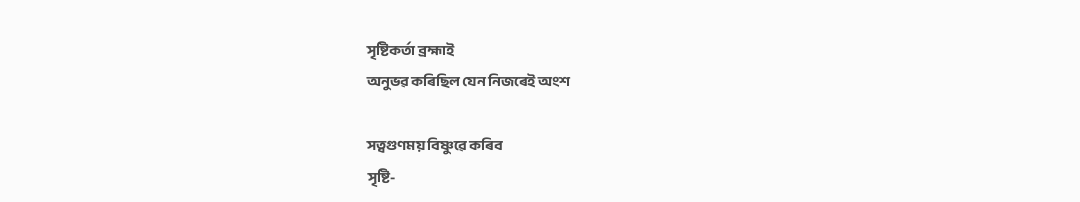সৃষ্টিকৰ্তা ব্ৰহ্মাই
অনুভৱ কৰিছিল যেন নিজৰেই অংশ

সত্বগুণময় বিষ্ণুৱে কৰিব
সৃষ্টি-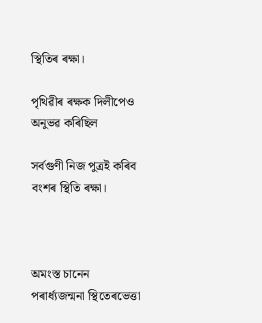স্থিতিৰ ৰক্ষা।

পৃথিৱীৰ ৰক্ষক দিলীপেও
অনুভৱ কৰিছিল

সৰ্বগুণী নিজ পুত্ৰই কৰিব
বংশৰ স্থিতি ৰক্ষা।



অমংস্ত চানেন
পৰার্ধ্যজন্মনা স্থিতেৰভেত্তা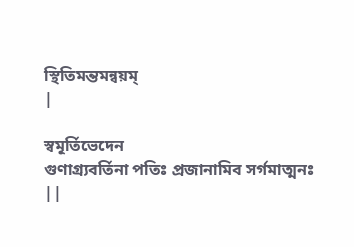স্থিতিমন্তমন্বয়ম্
|

স্বমূর্তিভেদেন
গুণাগ্র্যবর্তিনা পতিঃ প্রজানামিব সর্গমাত্মনঃ
||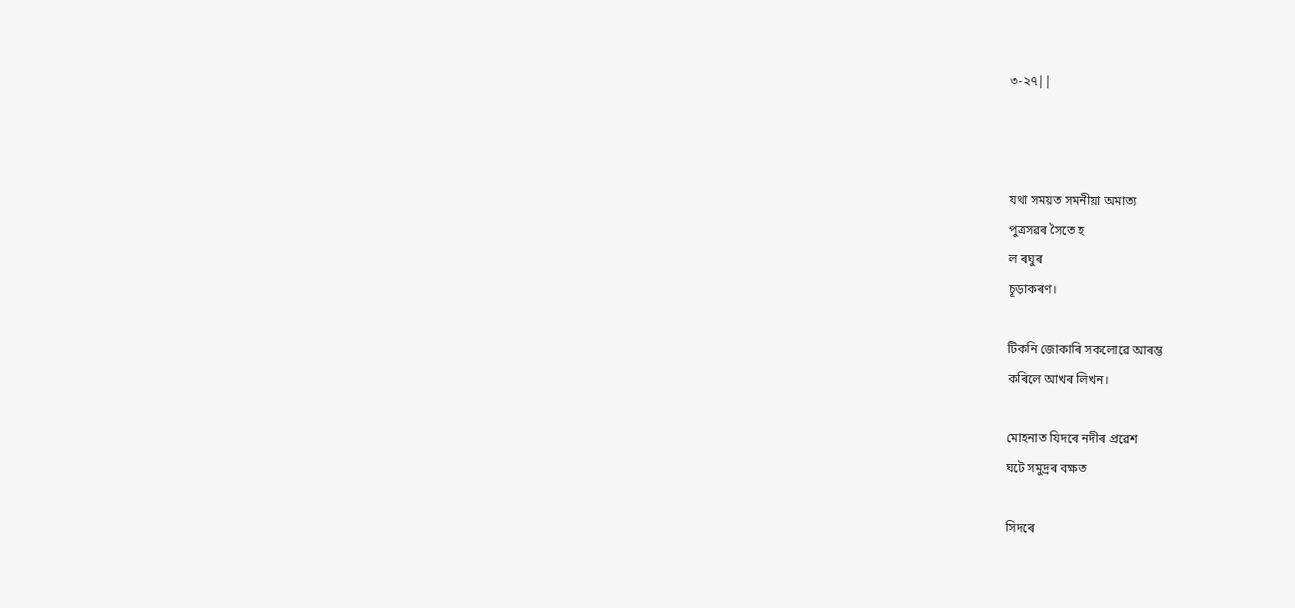৩-২৭||



যথা সময়ত সমনীয়া অমাত্য
পুত্ৰসৱৰ সৈতে হ
ল ৰঘুৰ
চূড়াকৰণ।

টিকনি জোকাৰি সকলোৱে আৰম্ভ
কৰিলে আখৰ লিখন।

মোহনাত যিদৰে নদীৰ প্ৰৱেশ
ঘটে সমুদ্ৰৰ বক্ষত

সিদৰে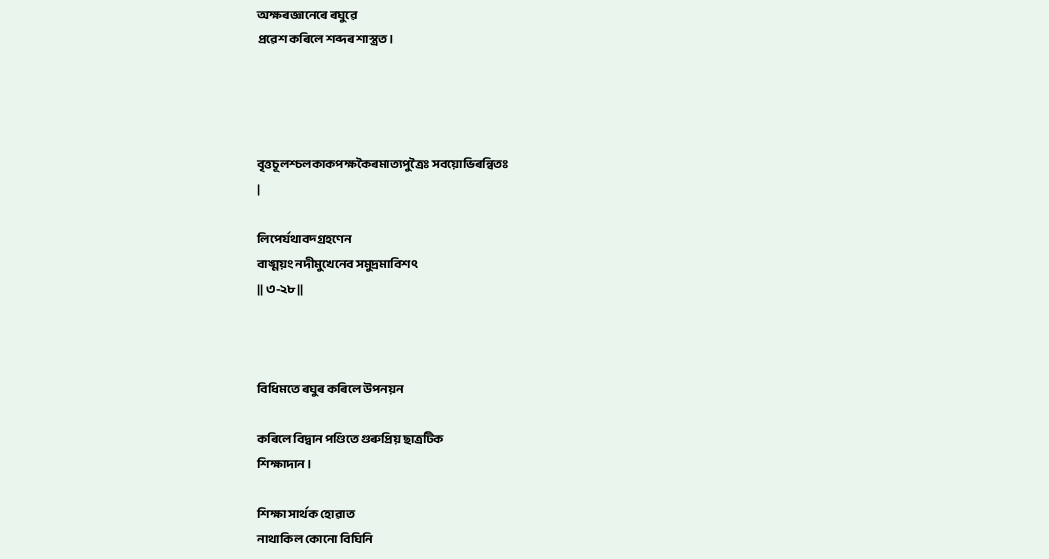অক্ষৰজ্ঞানেৰে ৰঘুৱে
প্ৰৱেশ কৰিলে শব্দৰ শাস্ত্ৰত।




বৃত্তচূলশ্চলকাকপক্ষকৈৰমাত্যপুত্রৈঃ সবয়োভিৰন্বিতঃ
|

লিপের্যথাবদ্গ্রহণেন
বাঙ্ময়ং নদীমুখেনেব সমুদ্রমাবিশৎ
|| ৩-২৮||



বিধিমতে ৰঘুৰ কৰিলে উপনয়ন

কৰিলে বিদ্বান পণ্ডিতে গুৰুপ্ৰিয় ছাত্ৰটিক
শিক্ষাদান ।

শিক্ষা সাৰ্থক হোৱাত
নাথাকিল কোনো বিঘিনি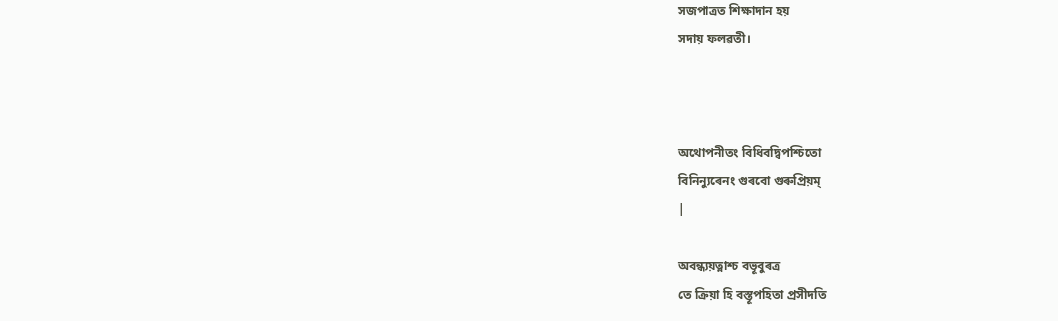সজপাত্ৰত শিক্ষাদান হয়
সদায় ফলৱতী।



অথোপনীতং বিধিবদ্বিপশ্চিতো
বিনিন্যুৰেনং গুৰবো গুৰুপ্রিয়ম্
|

অবন্ধ্যয়ত্নাশ্চ বভূবুৰত্র
তে ক্রিয়া হি বস্তূপহিতা প্রসীদতি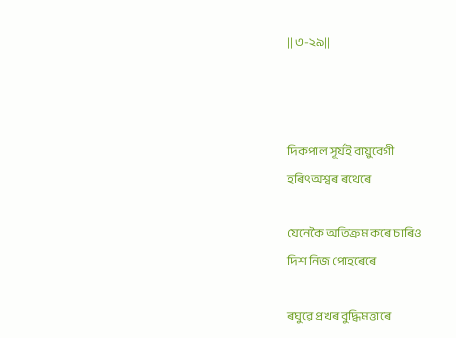|| ৩-২৯||



দিকপাল সূৰ্যই বায়ুবেগী
হৰিৎঅশ্বৰ ৰথেৰে

যেনেকৈ অতিক্ৰম কৰে চাৰিও
দিশ নিজ পোহৰেৰে

ৰঘুৱে প্ৰখৰ বুদ্ধিমত্তাৰে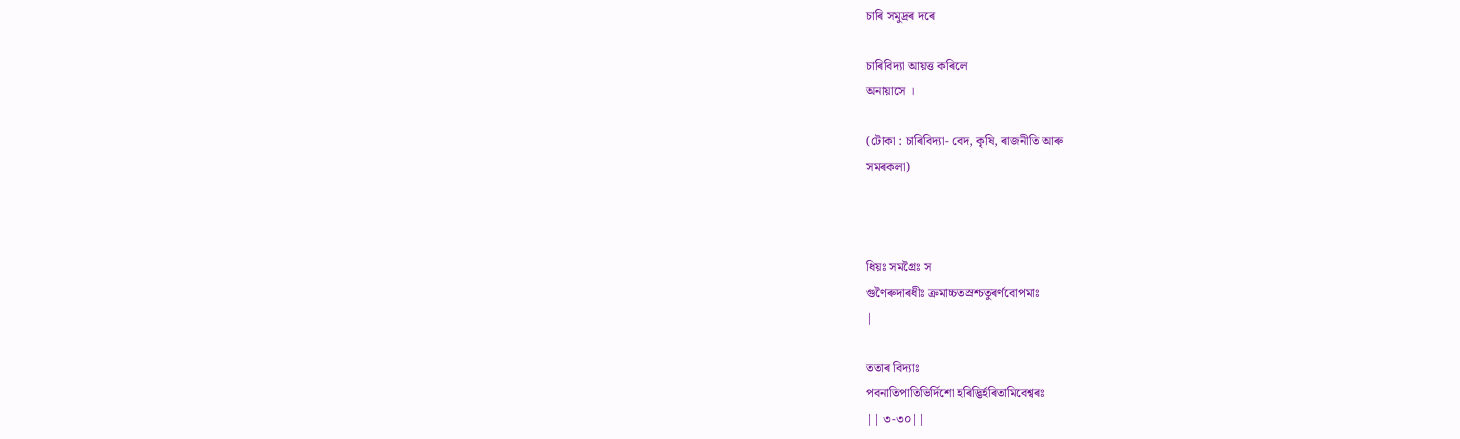চাৰি সমুদ্ৰৰ দৰে

চাৰিবিদ্যা আয়ত্ত কৰিলে
অনায়াসে ।

(টোকা : চাৰিবিদ্যা- বেদ, কৃষি, ৰাজনীতি আৰু
সমৰকলা)



ধিয়ঃ সমগ্রৈঃ স
গুণৈৰুদাৰধীঃ ক্রমাচ্চতস্রশ্চতুৰর্ণবোপমাঃ
|

ততাৰ বিদ্যাঃ
পবনাতিপাতিভির্দিশো হৰিদ্ভির্হৰিতামিবেশ্বৰঃ
|| ৩-৩০||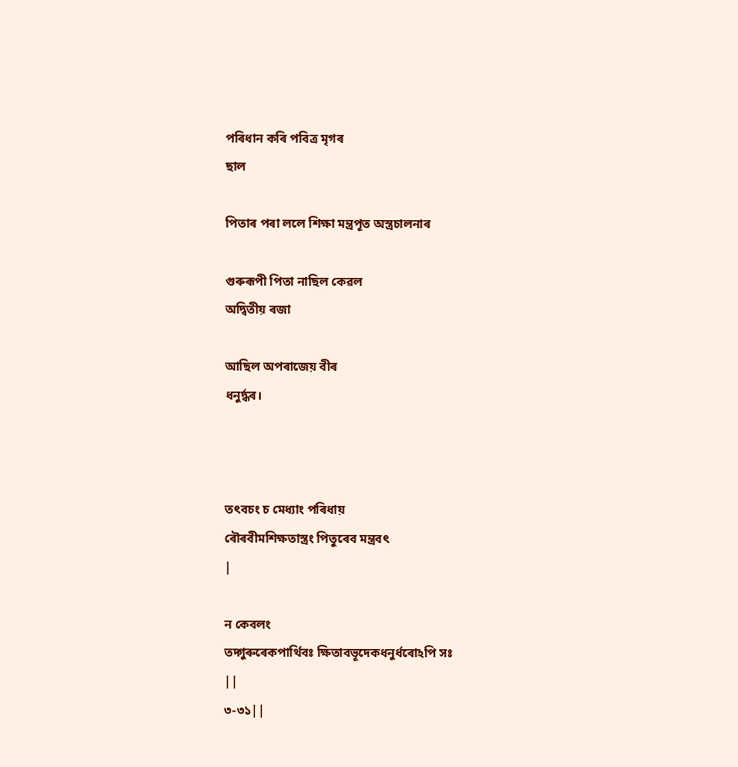পৰিধান কৰি পবিত্ৰ মৃগৰ
ছাল

পিতাৰ পৰা ললে শিক্ষা মন্ত্ৰপূত অস্ত্ৰচালনাৰ

গুৰুৰূপী পিতা নাছিল কেৱল
অদ্বিতীয় ৰজা

আছিল অপৰাজেয় বীৰ
ধনুৰ্দ্ধৰ।



তৎবচং চ মেধ্যাং পৰিধায়
ৰৌৰবীমশিক্ষতাস্ত্রং পিতুৰেব মন্ত্রবৎ
|

ন কেবলং
তদ্গুৰুৰেকপার্থিবঃ ক্ষিতাবভূদেকধনুর্ধৰোঽপি সঃ
||
৩-৩১||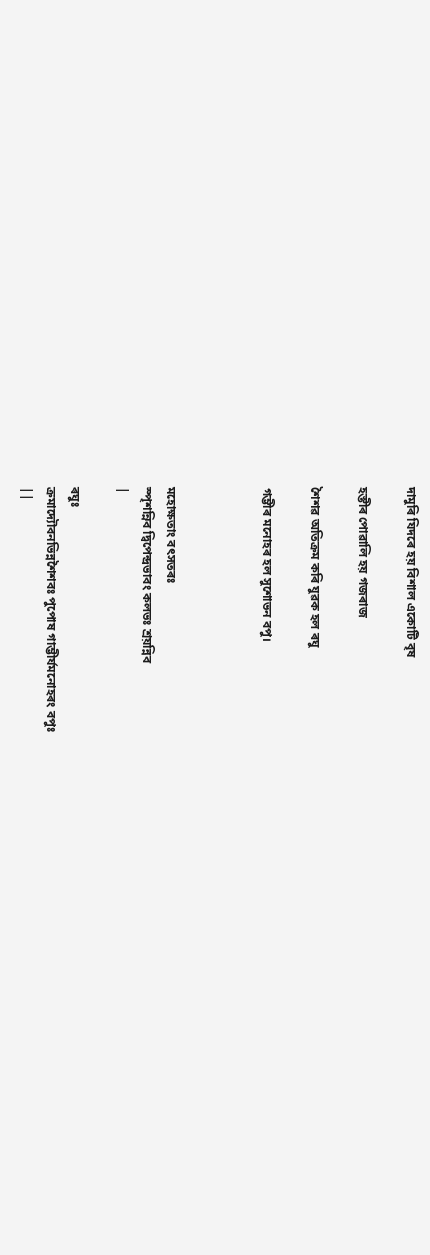দামুৰি যিদৰে হয় বিশাল একোটি বৃষ

হস্তীৰ পোৱালি হয় গজৰাজ

শৈশৱ অতিক্ৰম কৰি যুৱক হল ৰঘু

গম্ভীৰ মনোহৰ হল সুশোভন বপু।



মহোক্ষতাং বৎসতৰঃ
স্পৃশন্নিব দ্বিপেন্দ্রভাবং কলভঃ শ্রয়ন্নিব
|

ৰঘুঃ
ক্রমাদ্যৌবনভিন্নশৈশবঃ পুপোষ গাম্ভীর্যমনোহৰং বপুঃ
||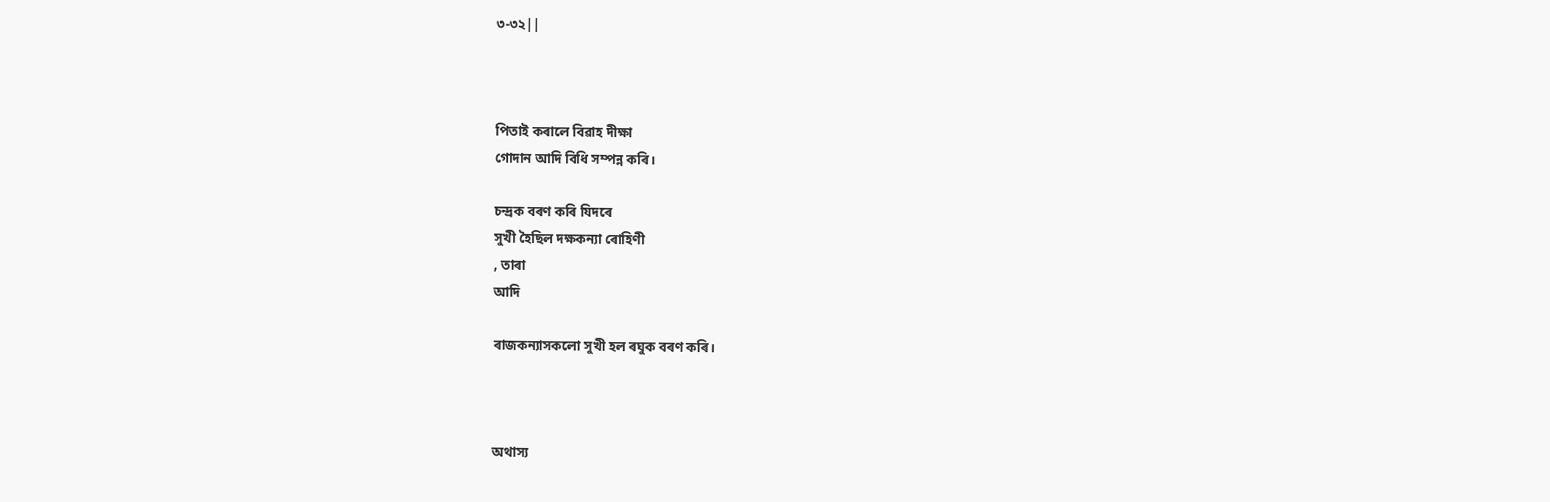৩-৩২||



পিতাই কৰালে বিৱাহ দীক্ষা
গোদান আদি বিধি সম্পন্ন কৰি।

চন্দ্ৰক বৰণ কৰি যিদৰে
সুখী হৈছিল দক্ষকন্যা ৰোহিণী
, তাৰা
আদি

ৰাজকন্যাসকলো সুখী হল ৰঘুক বৰণ কৰি।



অথাস্য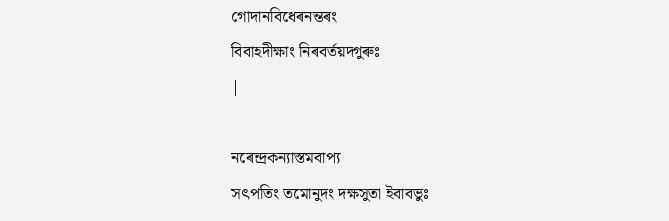গোদানবিধেৰনন্তৰং
বিবাহদীক্ষাং নিৰবর্তয়দ্গুৰুঃ
|

নৰেন্দ্রকন্যাস্তমবাপ্য
সৎপতিং তমোনুদং দক্ষসুতা ইবাবভুঃ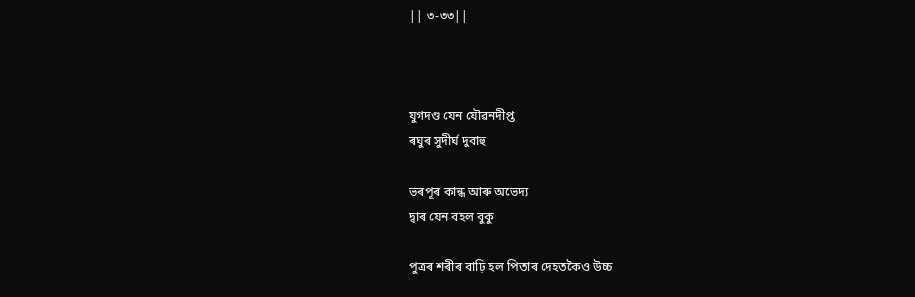|| ৩-৩৩||



যুগদণ্ড যেন যৌৱনদীপ্ত
ৰঘুৰ সুদীৰ্ঘ দুবাহু

ভৰপূৰ কান্ধ আৰু অভেদ্য
দ্বাৰ যেন বহল বুকু

পুত্ৰৰ শৰীৰ বাঢ়ি হল পিতাৰ দেহতকৈও উচ্চ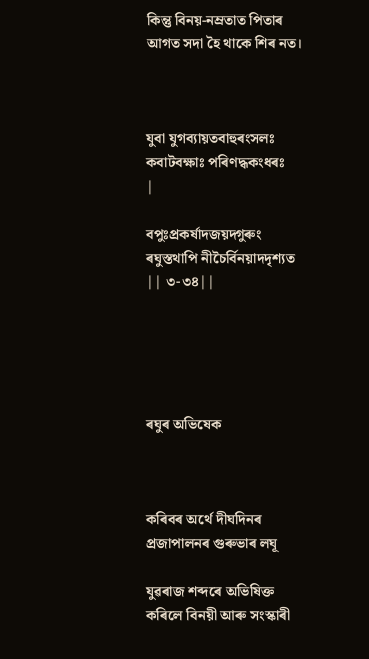কিন্তু বিনয়-নম্ৰতাত পিতাৰ
আগত সদা হৈ থাকে শিৰ নত।



যুবা যুগব্যায়তবাহুৰংসলঃ
কবাটবক্ষাঃ পৰিণদ্ধকংধৰঃ
|

বপুঃপ্রকর্ষাদজয়দ্গুৰুং
ৰঘুস্তথাপি নীচৈর্বিনয়াদদৃশ্যত
|| ৩-৩৪||





ৰঘুৰ অভিষেক



কৰিবৰ অৰ্থে দীঘদিনৰ
প্ৰজাপালনৰ গুৰুভাৰ লঘূ

যুৱৰাজ শব্দৰে অভিষিক্ত
কৰিলে বিনয়ী আৰু সংস্কাৰী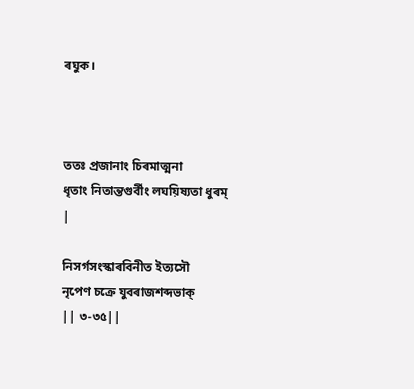ৰঘুক।



ততঃ প্রজানাং চিৰমাত্মনা
ধৃতাং নিতান্তগুর্বীং লঘয়িষ্যতা ধুৰম্
|

নিসর্গসংস্কাৰবিনীত ইত্যসৌ
নৃপেণ চক্রে যুবৰাজশব্দভাক্
|| ৩-৩৫||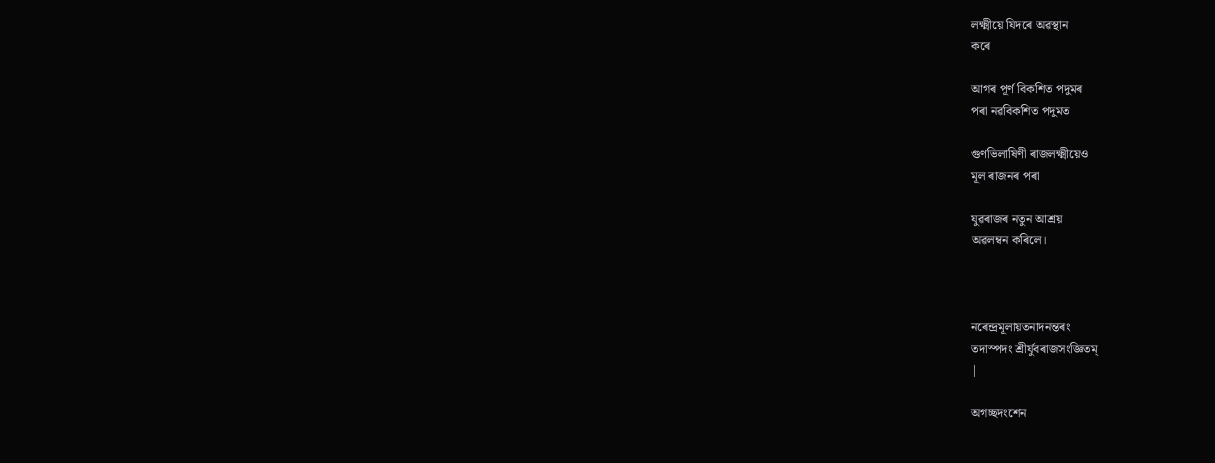লক্ষ্মীয়ে যিদৰে অৱস্থান
কৰে

আগৰ পূৰ্ণ বিকশিত পদুমৰ
পৰা নৱবিকশিত পদুমত

গুণভিলাষিণী ৰাজলক্ষ্মীয়েও
মূল ৰাজনৰ পৰা

যুৱৰাজৰ নতুন আশ্ৰয়
অৱলম্বন কৰিলে।



নৰেন্দ্রমূলায়তনাদনন্তৰং
তদাস্পদং শ্রীর্যুবৰাজসংজ্ঞিতম্
|

অগচ্ছদংশেন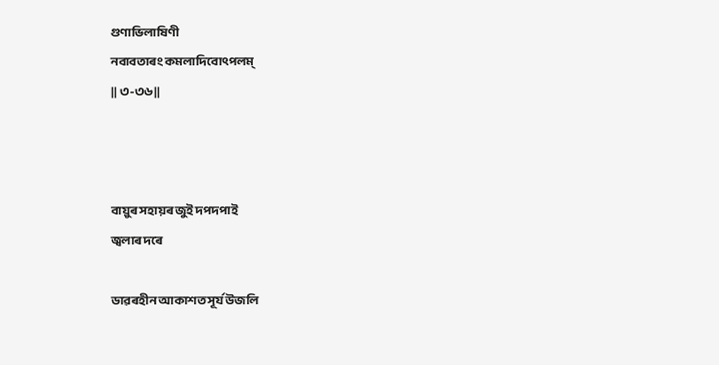গুণাভিলাষিণী
নবাবতাৰং কমলাদিবোৎপলম্
|| ৩-৩৬||



বায়ুৰ সহায়ৰ জুই দপদপাই
জ্বলাৰ দৰে

ডাৱৰহীন আকাশত সূৰ্য উজলি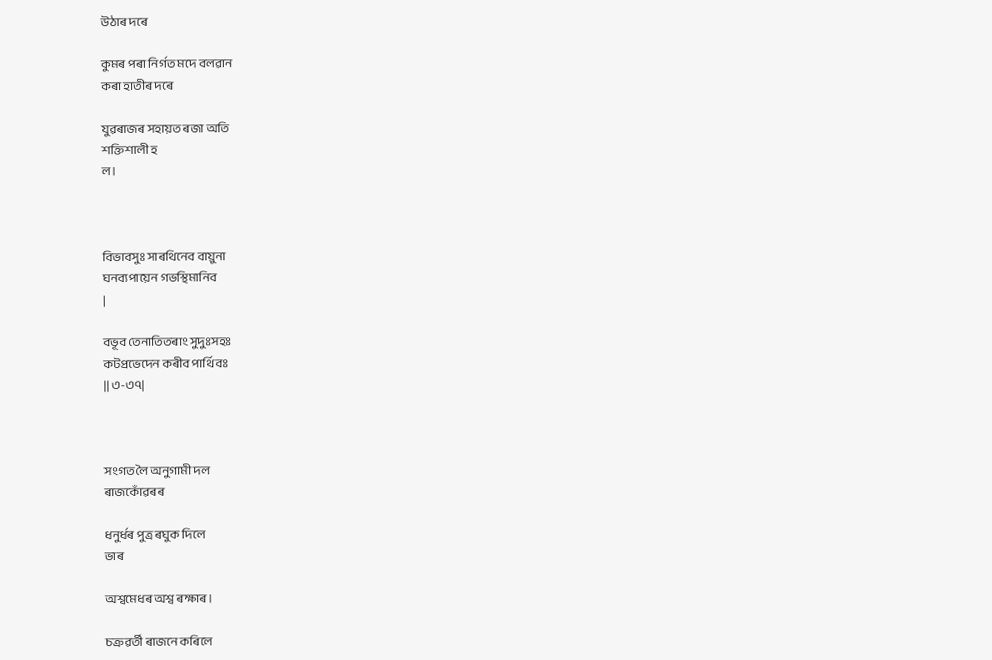উঠাৰ দৰে

কুমৰ পৰা নিৰ্গত মদে বলৱান
কৰা হাতীৰ দৰে

যুৱৰাজৰ সহায়ত ৰজা অতি
শক্তিশালী হ
ল।



বিভাবসুঃ সাৰথিনেব বায়ুনা
ঘনব্যপায়েন গভস্থিমানিব
|

বভূব তেনাতিতৰাং সুদুঃসহঃ
কটপ্রভেদেন কৰীব পার্থিবঃ
|| ৩-৩৭|



সংগত লৈ অনুগামী দল
ৰাজকোঁৱৰৰ

ধনুৰ্ধৰ পুত্ৰ ৰঘুক দিলে
ভাৰ

অশ্বমেধৰ অশ্ব ৰক্ষাৰ।

চক্ৰৱৰ্তী ৰাজনে কৰিলে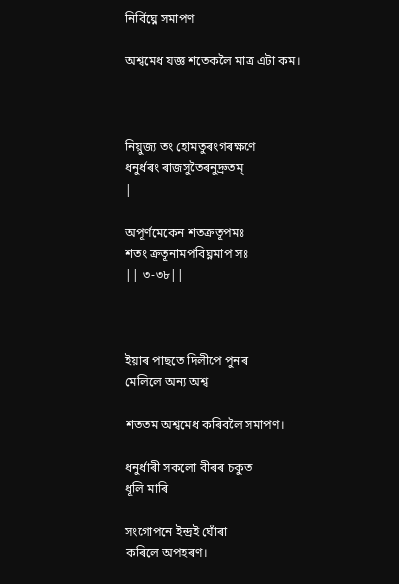নিৰ্বিঘ্নে সমাপণ

অশ্বমেধ যজ্ঞ শতেকলৈ মাত্ৰ এটা কম।



নিয়ুজ্য তং হোমতুৰংগৰক্ষণে
ধনুর্ধৰং ৰাজসুতৈৰনুদ্রুতম্
|

অপূর্ণমেকেন শতক্রতূপমঃ
শতং ক্রতূনামপবিঘ্নমাপ সঃ
|| ৩-৩৮||



ইয়াৰ পাছতে দিলীপে পুনৰ
মেলিলে অন্য অশ্ব

শততম অশ্বমেধ কৰিবলৈ সমাপণ।

ধনুৰ্ধাৰী সকলো বীৰৰ চকুত
ধূলি মাৰি

সংগোপনে ইন্দ্ৰই ঘোঁৰা
কৰিলে অপহৰণ।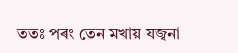ততঃ পৰং তেন মখায় যজ্বনা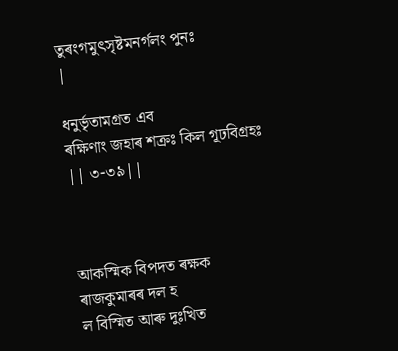তুৰংগমুৎসৃষ্টমনর্গলং পুনঃ
|

ধনুর্ভৃতামগ্রত এব
ৰক্ষিণাং জহাৰ শক্রঃ কিল গূঢবিগ্রহঃ
|| ৩-৩৯||



আকস্মিক বিপদত ৰক্ষক
ৰাজকুমাৰৰ দল হ
ল বিস্মিত আৰু দুঃখিত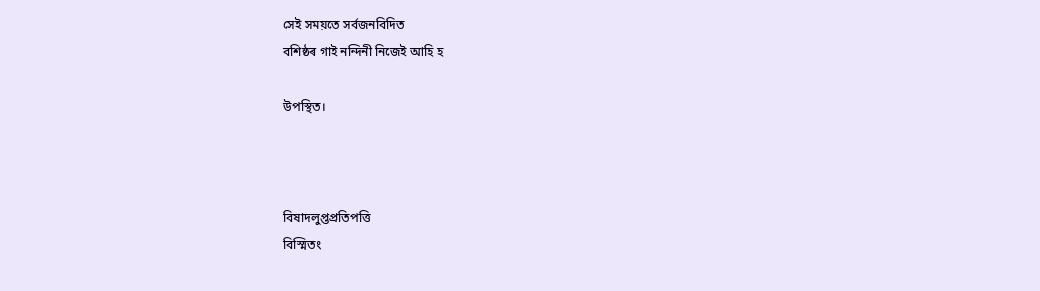সেই সময়তে সৰ্বজনবিদিত
বশিষ্ঠৰ গাই নন্দিনী নিজেই আহি হ

উপস্থিত।



বিষাদলুপ্তপ্রতিপত্তি
বিস্মিতং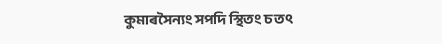কুমাৰসৈন্যং সপদি স্থিতং চ তৎ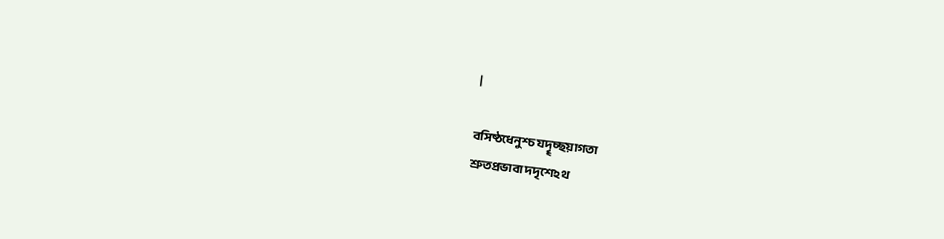|

বসিষ্ঠধেনুশ্চ যদৄচ্ছয়াগতা
শ্রুতপ্রভাবা দদৃশেঽথ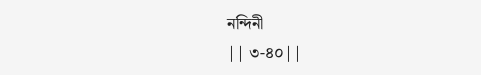নন্দিনী
|| ৩-৪০||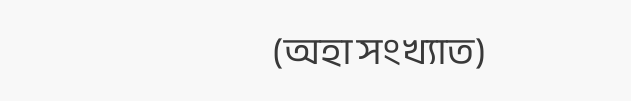(অহা সংখ্যাত)